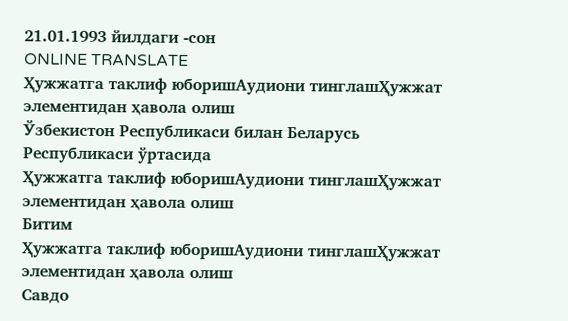21.01.1993 йилдаги -сон
ONLINE TRANSLATE
Ҳужжатга таклиф юборишАудиони тинглашҲужжат элементидан ҳавола олиш
Ўзбекистон Республикаси билан Беларусь Республикаси ўртасида
Ҳужжатга таклиф юборишАудиони тинглашҲужжат элементидан ҳавола олиш
Битим
Ҳужжатга таклиф юборишАудиони тинглашҲужжат элементидан ҳавола олиш
Савдо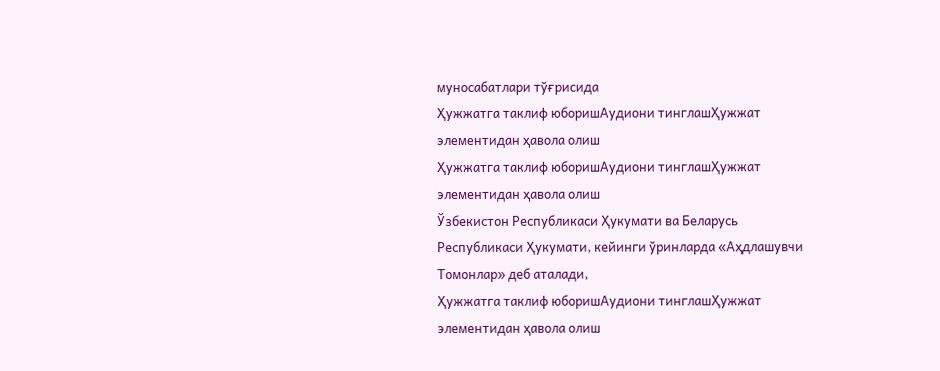муносабатлари тўғрисида
Ҳужжатга таклиф юборишАудиони тинглашҲужжат элементидан ҳавола олиш
Ҳужжатга таклиф юборишАудиони тинглашҲужжат элементидан ҳавола олиш
Ўзбекистон Республикаси Ҳукумати ва Беларусь Республикаси Ҳукумати, кейинги ўринларда «Аҳдлашувчи Томонлар» деб аталади,
Ҳужжатга таклиф юборишАудиони тинглашҲужжат элементидан ҳавола олиш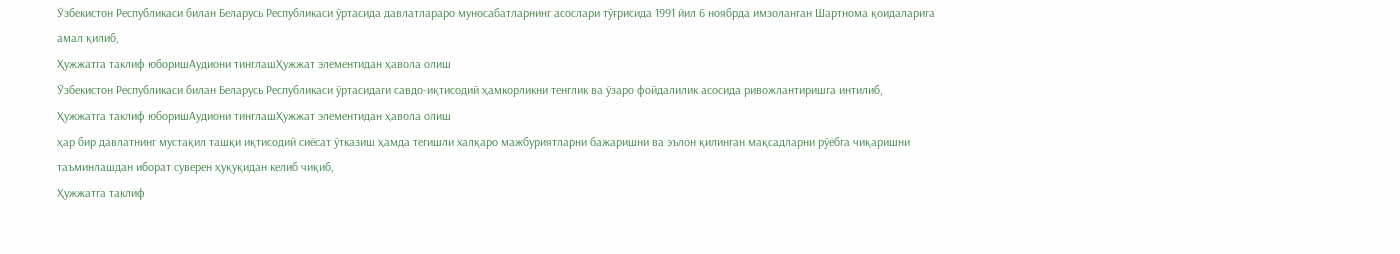Ўзбекистон Республикаси билан Беларусь Республикаси ўртасида давлатлараро муносабатларнинг асослари тўғрисида 1991 йил 6 ноябрда имзоланган Шартнома қоидаларига амал қилиб,
Ҳужжатга таклиф юборишАудиони тинглашҲужжат элементидан ҳавола олиш
Ўзбекистон Республикаси билан Беларусь Республикаси ўртасидаги савдо-иқтисодий ҳамкорликни тенглик ва ўзаро фойдалилик асосида ривожлантиришга интилиб,
Ҳужжатга таклиф юборишАудиони тинглашҲужжат элементидан ҳавола олиш
ҳар бир давлатнинг мустақил ташқи иқтисодий сиёсат ўтказиш ҳамда тегишли халқаро мажбуриятларни бажаришни ва эълон қилинган мақсадларни рўёбга чиқаришни таъминлашдан иборат суверен ҳуқуқидан келиб чиқиб,
Ҳужжатга таклиф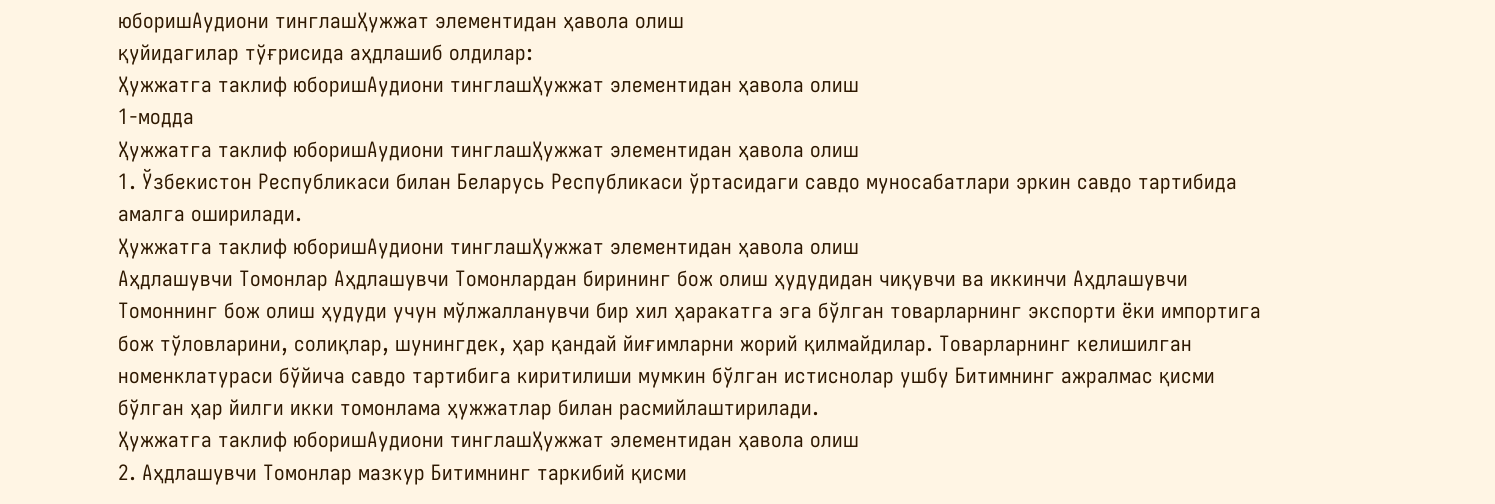юборишАудиони тинглашҲужжат элементидан ҳавола олиш
қуйидагилар тўғрисида аҳдлашиб олдилар:
Ҳужжатга таклиф юборишАудиони тинглашҲужжат элементидан ҳавола олиш
1-модда
Ҳужжатга таклиф юборишАудиони тинглашҲужжат элементидан ҳавола олиш
1. Ўзбекистон Республикаси билан Беларусь Республикаси ўртасидаги савдо муносабатлари эркин савдо тартибида амалга оширилади.
Ҳужжатга таклиф юборишАудиони тинглашҲужжат элементидан ҳавола олиш
Аҳдлашувчи Томонлар Аҳдлашувчи Томонлардан бирининг бож олиш ҳудудидан чиқувчи ва иккинчи Аҳдлашувчи Томоннинг бож олиш ҳудуди учун мўлжалланувчи бир хил ҳаракатга эга бўлган товарларнинг экспорти ёки импортига бож тўловларини, солиқлар, шунингдек, ҳар қандай йиғимларни жорий қилмайдилар. Товарларнинг келишилган номенклатураси бўйича савдо тартибига киритилиши мумкин бўлган истиснолар ушбу Битимнинг ажралмас қисми бўлган ҳар йилги икки томонлама ҳужжатлар билан расмийлаштирилади.
Ҳужжатга таклиф юборишАудиони тинглашҲужжат элементидан ҳавола олиш
2. Аҳдлашувчи Томонлар мазкур Битимнинг таркибий қисми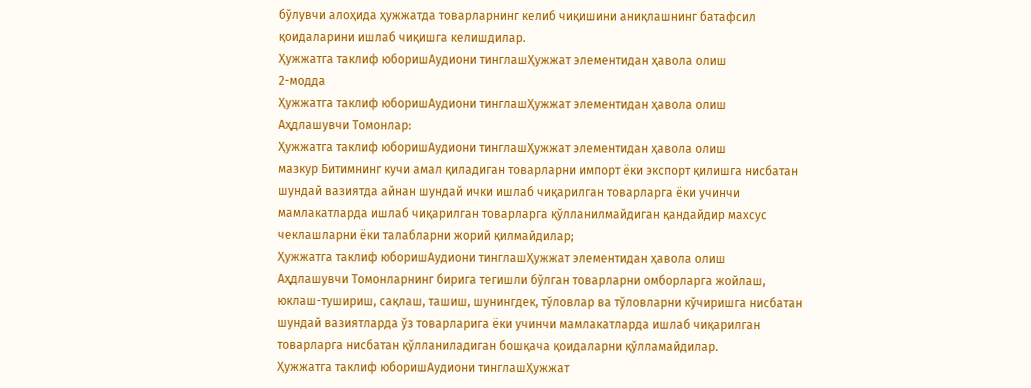бўлувчи алоҳида ҳужжатда товарларнинг келиб чиқишини аниқлашнинг батафсил қоидаларини ишлаб чиқишга келишдилар.
Ҳужжатга таклиф юборишАудиони тинглашҲужжат элементидан ҳавола олиш
2-модда
Ҳужжатга таклиф юборишАудиони тинглашҲужжат элементидан ҳавола олиш
Аҳдлашувчи Томонлар:
Ҳужжатга таклиф юборишАудиони тинглашҲужжат элементидан ҳавола олиш
мазкур Битимнинг кучи амал қиладиган товарларни импорт ёки экспорт қилишга нисбатан шундай вазиятда айнан шундай ички ишлаб чиқарилган товарларга ёки учинчи мамлакатларда ишлаб чиқарилган товарларга қўлланилмайдиган қандайдир махсус чеклашларни ёки талабларни жорий қилмайдилар;
Ҳужжатга таклиф юборишАудиони тинглашҲужжат элементидан ҳавола олиш
Аҳдлашувчи Томонларнинг бирига тегишли бўлган товарларни омборларга жойлаш, юклаш-тушириш, сақлаш, ташиш, шунингдек, тўловлар ва тўловларни кўчиришга нисбатан шундай вазиятларда ўз товарларига ёки учинчи мамлакатларда ишлаб чиқарилган товарларга нисбатан қўлланиладиган бошқача қоидаларни қўлламайдилар.
Ҳужжатга таклиф юборишАудиони тинглашҲужжат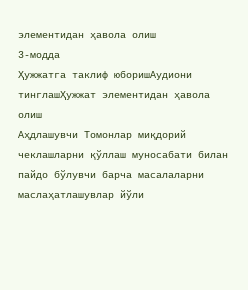элементидан ҳавола олиш
3-модда
Ҳужжатга таклиф юборишАудиони тинглашҲужжат элементидан ҳавола олиш
Аҳдлашувчи Томонлар миқдорий чеклашларни қўллаш муносабати билан пайдо бўлувчи барча масалаларни маслаҳатлашувлар йўли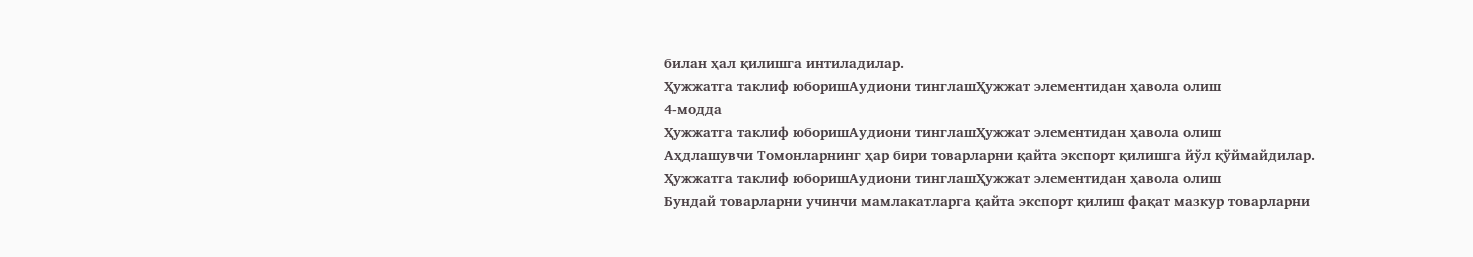билан ҳал қилишга интиладилар.
Ҳужжатга таклиф юборишАудиони тинглашҲужжат элементидан ҳавола олиш
4-модда
Ҳужжатга таклиф юборишАудиони тинглашҲужжат элементидан ҳавола олиш
Аҳдлашувчи Томонларнинг ҳар бири товарларни қайта экспорт қилишга йўл қўймайдилар.
Ҳужжатга таклиф юборишАудиони тинглашҲужжат элементидан ҳавола олиш
Бундай товарларни учинчи мамлакатларга қайта экспорт қилиш фақат мазкур товарларни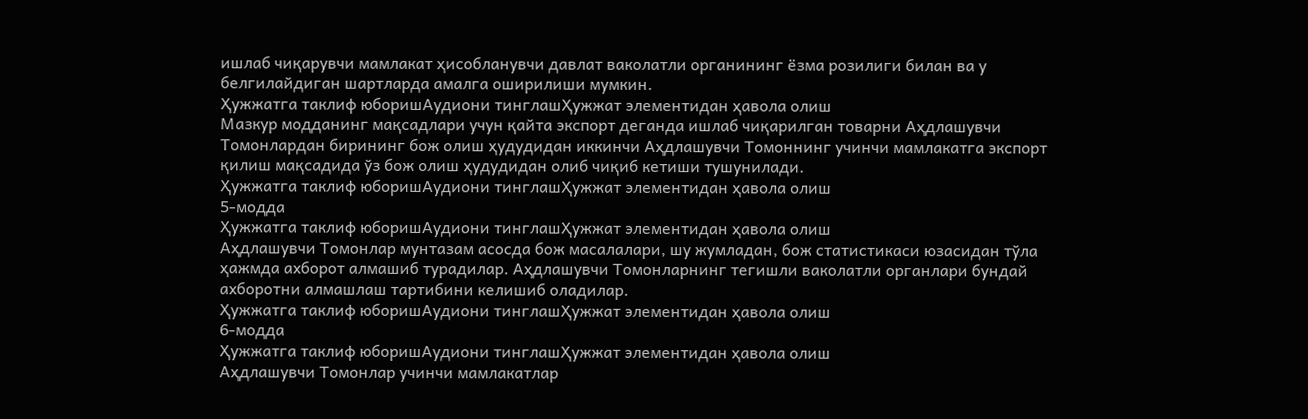ишлаб чиқарувчи мамлакат ҳисобланувчи давлат ваколатли органининг ёзма розилиги билан ва у белгилайдиган шартларда амалга оширилиши мумкин.
Ҳужжатга таклиф юборишАудиони тинглашҲужжат элементидан ҳавола олиш
Мазкур модданинг мақсадлари учун қайта экспорт деганда ишлаб чиқарилган товарни Аҳдлашувчи Томонлардан бирининг бож олиш ҳудудидан иккинчи Аҳдлашувчи Томоннинг учинчи мамлакатга экспорт қилиш мақсадида ўз бож олиш ҳудудидан олиб чиқиб кетиши тушунилади.
Ҳужжатга таклиф юборишАудиони тинглашҲужжат элементидан ҳавола олиш
5-модда
Ҳужжатга таклиф юборишАудиони тинглашҲужжат элементидан ҳавола олиш
Аҳдлашувчи Томонлар мунтазам асосда бож масалалари, шу жумладан, бож статистикаси юзасидан тўла ҳажмда ахборот алмашиб турадилар. Аҳдлашувчи Томонларнинг тегишли ваколатли органлари бундай ахборотни алмашлаш тартибини келишиб оладилар.
Ҳужжатга таклиф юборишАудиони тинглашҲужжат элементидан ҳавола олиш
6-модда
Ҳужжатга таклиф юборишАудиони тинглашҲужжат элементидан ҳавола олиш
Аҳдлашувчи Томонлар учинчи мамлакатлар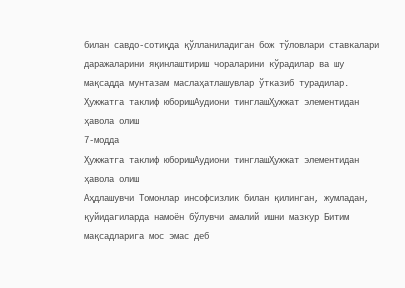билан савдо-сотиқда қўлланиладиган бож тўловлари ставкалари даражаларини яқинлаштириш чораларини кўрадилар ва шу мақсадда мунтазам маслаҳатлашувлар ўтказиб турадилар.
Ҳужжатга таклиф юборишАудиони тинглашҲужжат элементидан ҳавола олиш
7-модда
Ҳужжатга таклиф юборишАудиони тинглашҲужжат элементидан ҳавола олиш
Аҳдлашувчи Томонлар инсофсизлик билан қилинган, жумладан, қуйидагиларда намоён бўлувчи амалий ишни мазкур Битим мақсадларига мос эмас деб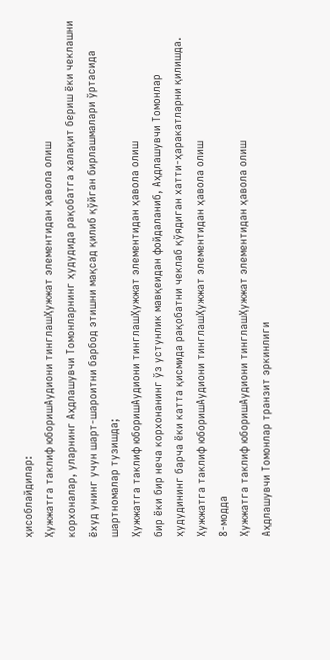ҳисоблайдилар:
Ҳужжатга таклиф юборишАудиони тинглашҲужжат элементидан ҳавола олиш
корхоналар, уларнинг Аҳдлашувчи Томонларнинг ҳудудида рақобатга халақит бериш ёки чеклашни ёхуд унинг учун шарт-шароитни барбод этишни мақсад қилиб қўйган бирлашмалари ўртасида шартномалар тузишда;
Ҳужжатга таклиф юборишАудиони тинглашҲужжат элементидан ҳавола олиш
бир ёки бир неча корхонанинг ўз устунлик мавқеидан фойдаланиб, Аҳдлашувчи Томонлар ҳудудининг барча ёки катта қисмида рақобатни чеклаб қўядиган хатти-ҳаракатларни қилишда.
Ҳужжатга таклиф юборишАудиони тинглашҲужжат элементидан ҳавола олиш
8-модда
Ҳужжатга таклиф юборишАудиони тинглашҲужжат элементидан ҳавола олиш
Аҳдлашувчи Томонлар транзит эркинлиги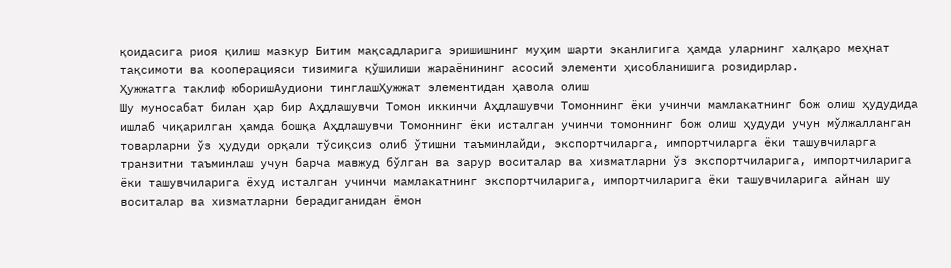қоидасига риоя қилиш мазкур Битим мақсадларига эришишнинг муҳим шарти эканлигига ҳамда уларнинг халқаро меҳнат тақсимоти ва кооперацияси тизимига қўшилиши жараёнининг асосий элементи ҳисобланишига розидирлар.
Ҳужжатга таклиф юборишАудиони тинглашҲужжат элементидан ҳавола олиш
Шу муносабат билан ҳар бир Аҳдлашувчи Томон иккинчи Аҳдлашувчи Томоннинг ёки учинчи мамлакатнинг бож олиш ҳудудида ишлаб чиқарилган ҳамда бошқа Аҳдлашувчи Томоннинг ёки исталган учинчи томоннинг бож олиш ҳудуди учун мўлжалланган товарларни ўз ҳудуди орқали тўсиқсиз олиб ўтишни таъминлайди, экспортчиларга, импортчиларга ёки ташувчиларга транзитни таъминлаш учун барча мавжуд бўлган ва зарур воситалар ва хизматларни ўз экспортчиларига, импортчиларига ёки ташувчиларига ёхуд исталган учинчи мамлакатнинг экспортчиларига, импортчиларига ёки ташувчиларига айнан шу воситалар ва хизматларни берадиганидан ёмон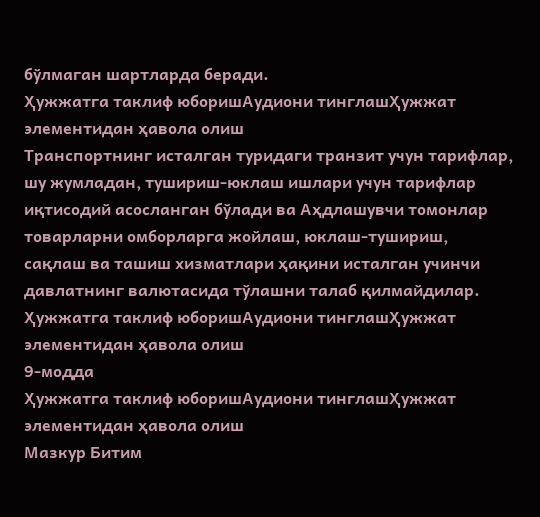бўлмаган шартларда беради.
Ҳужжатга таклиф юборишАудиони тинглашҲужжат элементидан ҳавола олиш
Транспортнинг исталган туридаги транзит учун тарифлар, шу жумладан, тушириш-юклаш ишлари учун тарифлар иқтисодий асосланган бўлади ва Аҳдлашувчи томонлар товарларни омборларга жойлаш, юклаш-тушириш, сақлаш ва ташиш хизматлари ҳақини исталган учинчи давлатнинг валютасида тўлашни талаб қилмайдилар.
Ҳужжатга таклиф юборишАудиони тинглашҲужжат элементидан ҳавола олиш
9-модда
Ҳужжатга таклиф юборишАудиони тинглашҲужжат элементидан ҳавола олиш
Мазкур Битим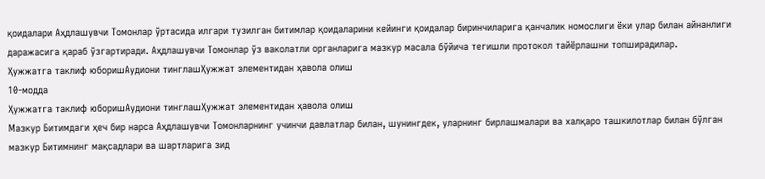қоидалари Аҳдлашувчи Томонлар ўртасида илгари тузилган битимлар қоидаларини кейинги қоидалар биринчиларига қанчалик номослиги ёки улар билан айнанлиги даражасига қараб ўзгартиради. Аҳдлашувчи Томонлар ўз ваколатли органларига мазкур масала бўйича тегишли протокол тайёрлашни топширадилар.
Ҳужжатга таклиф юборишАудиони тинглашҲужжат элементидан ҳавола олиш
10-модда
Ҳужжатга таклиф юборишАудиони тинглашҲужжат элементидан ҳавола олиш
Мазкур Битимдаги ҳеч бир нарса Аҳдлашувчи Томонларнинг учинчи давлатлар билан, шунингдек, уларнинг бирлашмалари ва халқаро ташкилотлар билан бўлган мазкур Битимнинг мақсадлари ва шартларига зид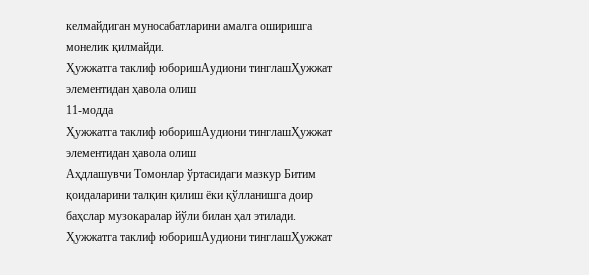келмайдиган муносабатларини амалга оширишга монелик қилмайди.
Ҳужжатга таклиф юборишАудиони тинглашҲужжат элементидан ҳавола олиш
11-модда
Ҳужжатга таклиф юборишАудиони тинглашҲужжат элементидан ҳавола олиш
Аҳдлашувчи Томонлар ўртасидаги мазкур Битим қоидаларини талқин қилиш ёки қўлланишга доир баҳслар музокаралар йўли билан ҳал этилади.
Ҳужжатга таклиф юборишАудиони тинглашҲужжат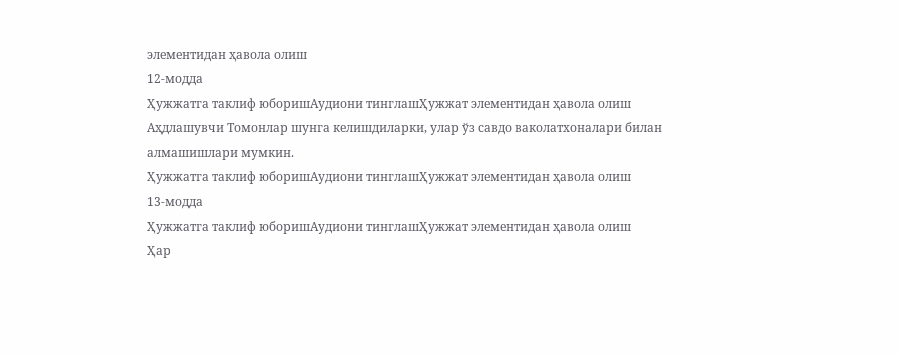элементидан ҳавола олиш
12-модда
Ҳужжатга таклиф юборишАудиони тинглашҲужжат элементидан ҳавола олиш
Аҳдлашувчи Томонлар шунга келишдиларки, улар ўз савдо ваколатхоналари билан алмашишлари мумкин.
Ҳужжатга таклиф юборишАудиони тинглашҲужжат элементидан ҳавола олиш
13-модда
Ҳужжатга таклиф юборишАудиони тинглашҲужжат элементидан ҳавола олиш
Ҳар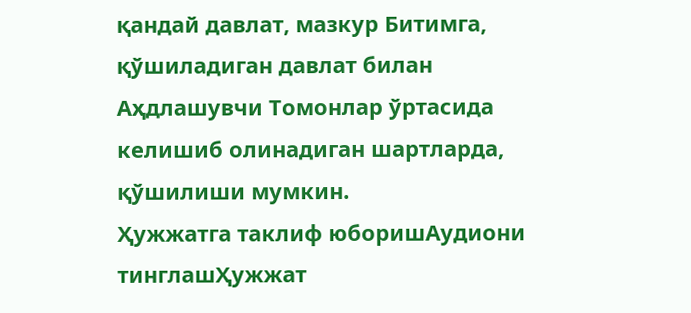қандай давлат, мазкур Битимга, қўшиладиган давлат билан Аҳдлашувчи Томонлар ўртасида келишиб олинадиган шартларда, қўшилиши мумкин.
Ҳужжатга таклиф юборишАудиони тинглашҲужжат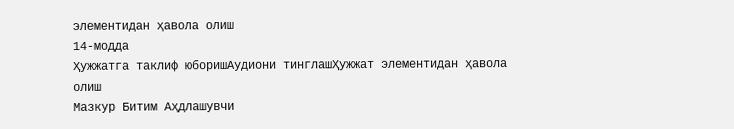элементидан ҳавола олиш
14-модда
Ҳужжатга таклиф юборишАудиони тинглашҲужжат элементидан ҳавола олиш
Мазкур Битим Аҳдлашувчи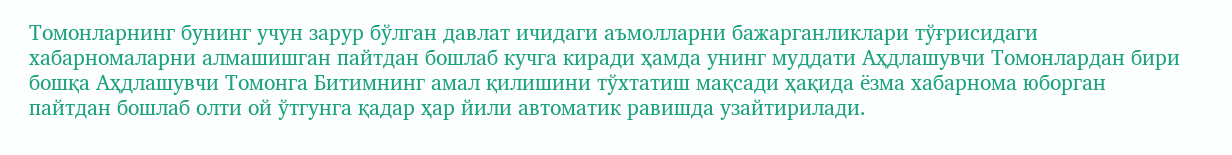Томонларнинг бунинг учун зарур бўлган давлат ичидаги аъмолларни бажарганликлари тўғрисидаги хабарномаларни алмашишган пайтдан бошлаб кучга киради ҳамда унинг муддати Аҳдлашувчи Томонлардан бири бошқа Аҳдлашувчи Томонга Битимнинг амал қилишини тўхтатиш мақсади ҳақида ёзма хабарнома юборган пайтдан бошлаб олти ой ўтгунга қадар ҳар йили автоматик равишда узайтирилади.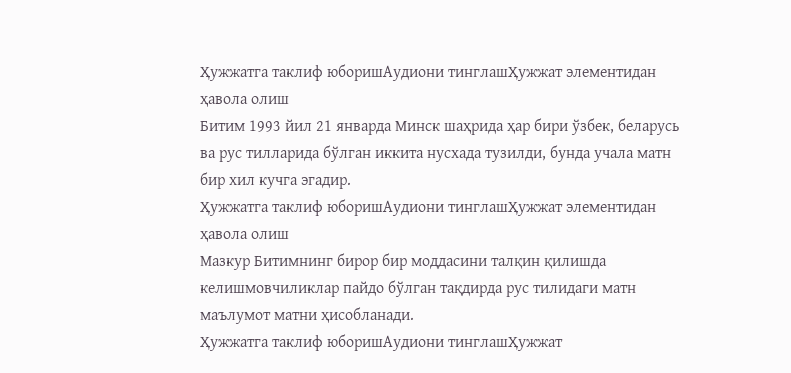Ҳужжатга таклиф юборишАудиони тинглашҲужжат элементидан ҳавола олиш
Битим 1993 йил 21 январда Минск шаҳрида ҳар бири ўзбек, беларусь ва рус тилларида бўлган иккита нусхада тузилди, бунда учала матн бир хил кучга эгадир.
Ҳужжатга таклиф юборишАудиони тинглашҲужжат элементидан ҳавола олиш
Мазкур Битимнинг бирор бир моддасини талқин қилишда келишмовчиликлар пайдо бўлган тақдирда рус тилидаги матн маълумот матни ҳисобланади.
Ҳужжатга таклиф юборишАудиони тинглашҲужжат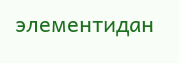элементидан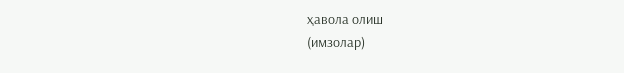ҳавола олиш
(имзолар)